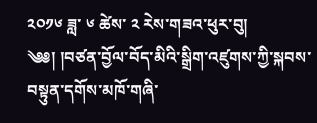༢༠༡༦ ཟླ་ ༦ ཚེས་ ༢ རེས་གཟའ་ཕུར་བུ།
༄༅། །བཙན་བྱོལ་བོད་མིའི་སྒྲིག་འཛུགས་ཀྱི་སྐབས་བསྟུན་དགོས་མཁོ་གཞི་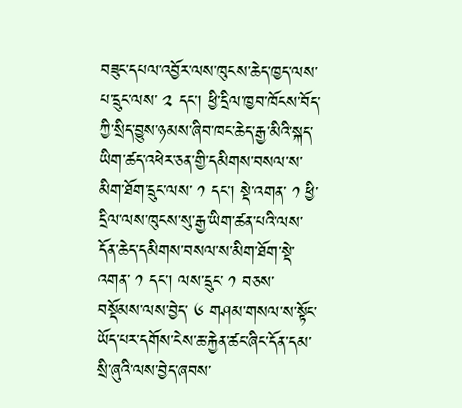བཟུང་དཔལ་འབྱོར་ལས་ཁུངས་ཆེད་ཁྱད་ལས་པ་དྲུང་ལས་ ༢ དང་། ཕྱི་དྲིལ་ཁྱབ་ཁོངས་བོད་ཀྱི་སྲིད་བྱུས་ཉམས་ཞིབ་ཁང་ཆེད་རྒྱ་མིའི་སྐད་ཡིག་ཚད་འཕེར་ཅན་གྱི་དམིགས་བསལ་ས་མིག་ཐོག་དྲུང་ལས་ ༡ དང་། སྡེ་འགན་ ༡ ཕྱི་དྲིལ་ལས་ཁུངས་སུ་རྒྱ་ཡིག་ཚན་པའི་ལས་དོན་ཆེད་དམིགས་བསལ་ས་མིག་ཐོག་སྡེ་འགན་ ༡ དང་། ལས་དྲུང་ ༡ བཅས་བསྡོམས་ལས་བྱེད་ ༦ གཤམ་གསལ་ས་སྟོང་ཡོད་པར་དགོས་ངེས་ཆ་རྐྱེན་ཚང་ཞིང་དོན་དམ་སྲི་ཞུའི་ལས་བྱེད་ཞབས་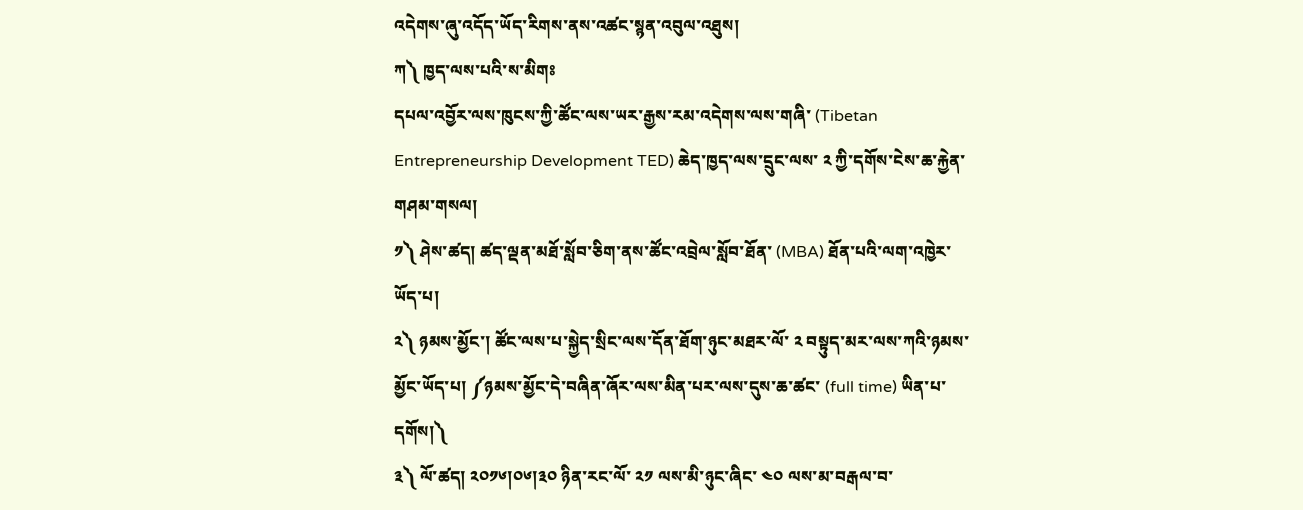འདེགས་ཞུ་འདོད་ཡོད་རིགས་ནས་འཚང་སྙན་འབུལ་འཐུས།
ཀ༽ ཁྱད་ལས་པའི་ས་མིགཿ
དཔལ་འབྱོར་ལས་ཁུངས་ཀྱི་ཚོང་ལས་ཡར་རྒྱས་རམ་འདེགས་ལས་གཞི་ (Tibetan Entrepreneurship Development TED) ཆེད་ཁྱད་ལས་དྲུང་ལས་ ༢ ཀྱི་དགོས་ངེས་ཆ་རྐྱེན་གཤམ་གསལ།
༡༽ ཤེས་ཚད། ཚད་ལྡན་མཐོ་སློབ་ཅིག་ནས་ཚོང་འབྲེལ་སློབ་ཐོན་ (MBA) ཐོན་པའི་ལག་འཁྱེར་ཡོད་པ།
༢༽ ཉམས་མྱོང་། ཚོང་ལས་པ་སྐྱེད་སྲིང་ལས་དོན་ཐོག་ཉུང་མཐར་ལོ་ ༢ བསྟུད་མར་ལས་ཀའི་ཉམས་མྱོང་ཡོད་པ། ༼ཉམས་མྱོང་དེ་བཞིན་ཞོར་ལས་མིན་པར་ལས་དུས་ཆ་ཚང་ (full time) ཡིན་པ་དགོས།༽
༣༽ ལོ་ཚད། ༢༠༡༦།༠༦།༣༠ ཉིན་རང་ལོ་ ༢༡ ལས་མི་ཉུང་ཞིང་ ༤༠ ལས་མ་བརྒལ་བ་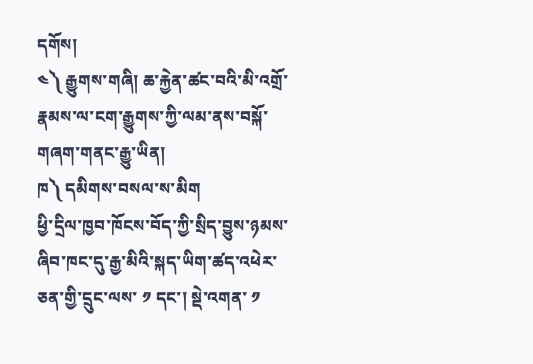དགོས།
༤༽ རྒྱུགས་གཞི། ཆ་རྐྱེན་ཚང་བའི་མི་འགྲོ་རྣམས་ལ་ངག་རྒྱུགས་ཀྱི་ལམ་ནས་བསྐོ་གཞག་གནང་རྒྱུ་ཡིན།
ཁ༽ དམིགས་བསལ་ས་མིག
ཕྱི་དྲིལ་ཁྱབ་ཁོངས་བོད་ཀྱི་སྲིད་བྱུས་ཉམས་ཞིབ་ཁང་དུ་རྒྱ་མིའི་སྐད་ཡིག་ཚད་འཕེར་ཅན་གྱི་དྲུང་ལས་ ༡ དང་། སྡེ་འགན་ ༡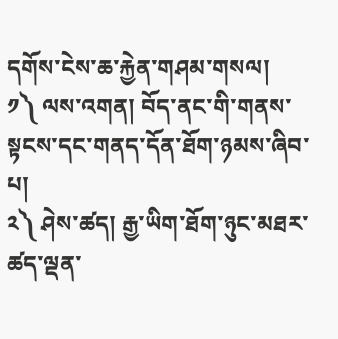དགོས་ངེས་ཆ་རྐྱེན་གཤམ་གསལ།
༡༽ ལས་འགན། བོད་ནང་གི་གནས་སྟངས་དང་གནད་དོན་ཐོག་ཉམས་ཞིབ་པ།
༢༽ ཤེས་ཚད། རྒྱ་ཡིག་ཐོག་ཉུང་མཐར་ཚད་ལྡན་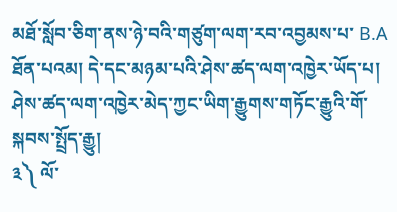མཐོ་སློབ་ཅིག་ནས་ཉེ་བའི་གཙུག་ལག་རབ་འབྱམས་པ་ B.A ཐོན་པའམ། དེ་དང་མཉམ་པའི་ཤེས་ཚད་ལག་འཁྱེར་ཡོད་པ། ཤེས་ཚད་ལག་འཁྱེར་མེད་ཀྱང་ཡིག་རྒྱུགས་གཏོང་རྒྱུའི་གོ་སྐབས་སྤྲོད་རྒྱུ།
༣༽ ལོ་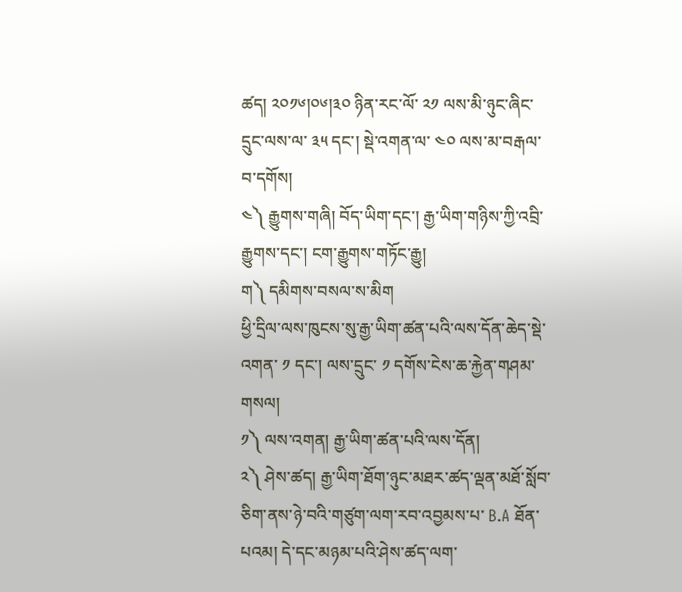ཚད། ༢༠༡༦།༠༦།༣༠ ཉིན་རང་ལོ་ ༢༡ ལས་མི་ཉུང་ཞིང་དྲུང་ལས་ལ་ ༣༥ དང་། སྡེ་འགན་ལ་ ༤༠ ལས་མ་བརྒལ་བ་དགོས།
༤༽ རྒྱུགས་གཞི། བོད་ཡིག་དང་། རྒྱ་ཡིག་གཉིས་ཀྱི་འབྲི་རྒྱུགས་དང་། ངག་རྒྱུགས་གཏོང་རྒྱུ།
ག༽ དམིགས་བསལ་ས་མིག
ཕྱི་དྲིལ་ལས་ཁུངས་སུ་རྒྱ་ཡིག་ཚན་པའི་ལས་དོན་ཆེད་སྡེ་འགན་ ༡ དང་། ལས་དྲུང་ ༡ དགོས་ངེས་ཆ་རྐྱེན་གཤམ་གསལ།
༡༽ ལས་འགན། རྒྱ་ཡིག་ཚན་པའི་ལས་དོན།
༢༽ ཤེས་ཚད། རྒྱ་ཡིག་ཐོག་ཉུང་མཐར་ཚད་ལྡན་མཐོ་སློབ་ཅིག་ནས་ཉེ་བའི་གཙུག་ལག་རབ་འབྱམས་པ་ B.A ཐོན་པའམ། དེ་དང་མཉམ་པའི་ཤེས་ཚད་ལག་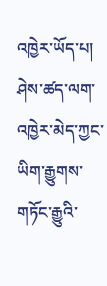འཁྱེར་ཡོད་པ། ཤེས་ཚད་ལག་འཁྱེར་མེད་ཀྱང་ཡིག་རྒྱུགས་གཏོང་རྒྱུའི་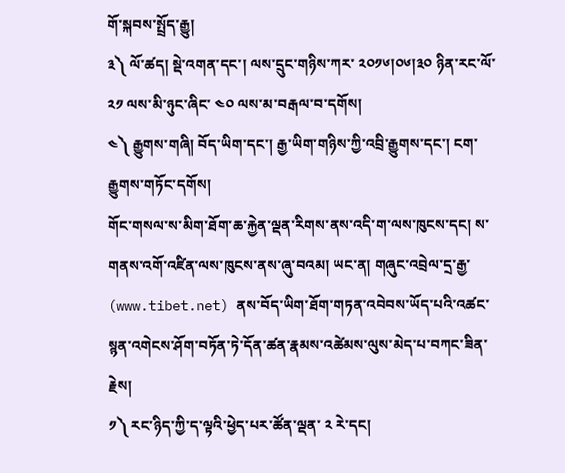གོ་སྐབས་སྤྲོད་རྒྱུ།
༣༽ ལོ་ཚད། སྡེ་འགན་དང་། ལས་དྲུང་གཉིས་ཀར་ ༢༠༡༦།༠༦།༣༠ ཉིན་རང་ལོ་ ༢༡ ལས་མི་ཉུང་ཞིང་ ༤༠ ལས་མ་བརྒལ་བ་དགོས།
༤༽ རྒྱུགས་གཞི། བོད་ཡིག་དང་། རྒྱ་ཡིག་གཉིས་ཀྱི་འབྲི་རྒྱུགས་དང་། ངག་རྒྱུགས་གཏོང་དགོས།
གོང་གསལ་ས་མིག་ཐོག་ཆ་རྐྱེན་ལྡན་རིགས་ནས་འདི་ག་ལས་ཁུངས་དང། ས་གནས་འགོ་འཛིན་ལས་ཁུངས་ནས་ཞུ་བའམ། ཡང་ན། གཞུང་འབྲེལ་དྲ་རྒྱ་ (www.tibet.net) ནས་བོད་ཡིག་ཐོག་གཏན་འབེབས་ཡོད་པའི་འཚང་སྙན་འགེངས་ཤོག་བཏོན་ཏེ་དོན་ཚན་རྣམས་འཚེམས་ལུས་མེད་པ་བཀང་ཟིན་རྗེས།
༡༽ རང་ཉིད་ཀྱི་ད་ལྟའི་ཕྱེད་པར་ཚོན་ལྡན་ ༢ རེ་དང།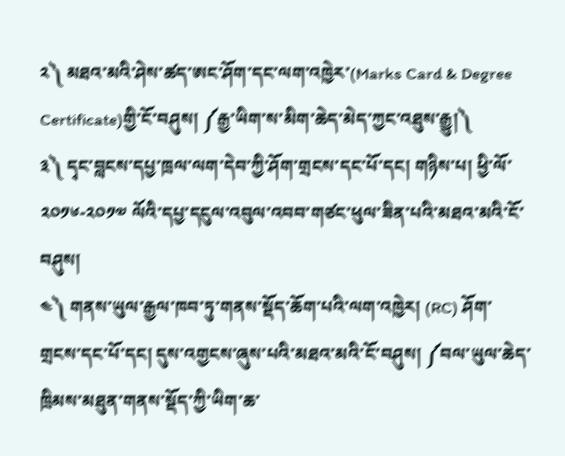༢༽ མཐའ་མའི་ཤེས་ཚད་ཨང་ཤོག་དང་ལག་འཁྱེར་(Marks Card & Degree Certificate)གྱི་ངོ་བཤུས། ༼རྒྱ་ཡིག་ས་མིག་ཆེད་མེད་ཀྱང་འཐུས་རྒྱུ།༽
༣༽ དྭང་བླངས་དཔྱ་ཁྲལ་ལག་དེབ་ཀྱི་ཤོག་གྲངས་དང་པོ་དང། གཉིས་པ། ཕྱི་ལོ་ ༢༠༡༦-༢༠༡༧ ལོའི་དཔྱ་དངུལ་འབུལ་འབབ་གཙང་ཕུལ་ཟིན་པའི་མཐའ་མའི་ངོ་བཤུས།
༤༽ གནས་ཡུལ་རྒྱལ་ཁབ་ཏུ་གནས་སྡོད་ཆོག་པའི་ལག་འཁྱེར། (RC) ཤོག་གྲངས་དང་པོ་དང། དུས་འགྱངས་ཞུས་པའི་མཐའ་མའི་ངོ་བཤུས། ༼བལ་ཡུལ་ཆེད་ཁྲིམས་མཐུན་གནས་སྡོད་ཀྱི་ཡིག་ཆ་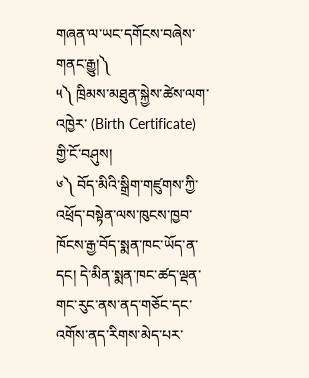གཞན་ལ་ཡང་དགོངས་བཞེས་གནང་རྒྱུ།༽
༥༽ ཁྲིམས་མཐུན་སྐྱེས་ཚེས་ལག་འཁྱེར་ (Birth Certificate) གྱི་ངོ་བཤུས།
༦༽ བོད་མིའི་སྒྲིག་གཛུགས་ཀྱི་འཕྲོད་བསྟེན་ལས་ཁུངས་ཁྱབ་ཁོངས་རྒྱ་བོད་སྨན་ཁང་ཡོད་ན་དང། དེ་མིན་སྨན་ཁང་ཚད་ལྡན་གང་རུང་ནས་ནད་གཅོང་དང་འགོས་ནད་རིགས་མེད་པར་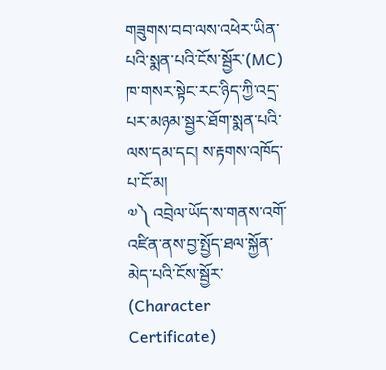གཟུགས་བབ་ལས་འཕེར་ཡིན་པའི་སྨན་པའི་ངོས་སྦྱོར་(MC) ཁ་གསར་སྟེང་རང་ཉིད་ཀྱི་འདྲ་པར་མཉམ་སྦྱར་ཐོག་སྨན་པའི་ལས་དམ་དང། ས་རྟགས་འཁོད་པ་ངོ་མ།
༧༽ འབྲེལ་ཡོད་ས་གནས་འགོ་འཛིན་ནས་བྱ་སྤྱོད་ཐལ་སྐྱོན་མེད་པའི་ངོས་སྦྱོར་ (Character Certificate)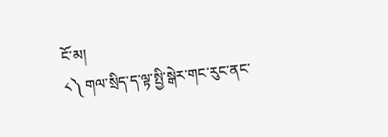ངོ་མ།
༨༽ གལ་སྲིད་ད་ལྟ་སྤྱི་སྒེར་གང་རུང་ནང་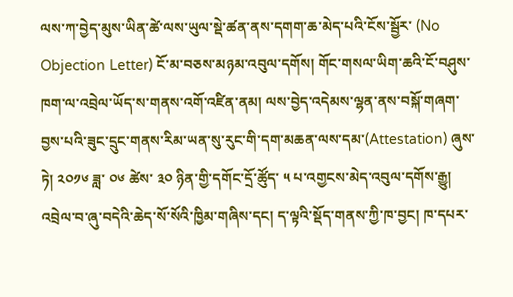ལས་ཀ་བྱེད་མུས་ཡིན་ཚེ་ལས་ཡུལ་སྡེ་ཚན་ནས་དགག་ཆ་མེད་པའི་ངོས་སྦྱོར་ (No Objection Letter) ངོ་མ་བཅས་མཉམ་འབུལ་དགོས། གོང་གསལ་ཡིག་ཆའི་ངོ་བཤུས་ཁག་ལ་འབྲེལ་ཡོད་ས་གནས་འགོ་འཛིན་ནམ། ལས་བྱེད་འདེམས་ལྷན་ནས་བསྐོ་གཞག་བྱས་པའི་ཟུང་དྲུང་གནས་རིམ་ཡན་སུ་རུང་གི་དག་མཆན་ལས་དམ་(Attestation) ཞུས་ཏེ། ༢༠༡༦ ཟླ་ ༠༦ ཚེས་ ༣༠ ཉིན་གྱི་དགོང་དྲོ་ཚོུད་ ༥ པ་འགྱངས་མེད་འབུལ་དགོས་རྒྱུ། འབྲེལ་བ་ཞུ་བདེའི་ཆེད་སོ་སོའི་ཁྱིམ་གཞིས་དང། ད་ལྟའི་སྡོད་གནས་ཀྱི་ཁ་བྱང། ཁ་དཔར་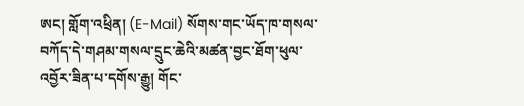ཨང། གློག་འཕྲིན། (E-Mail) སོགས་གང་ཡོད་ཁ་གསལ་བཀོད་དེ་གཤམ་གསལ་དྲུང་ཆེའི་མཚན་བྱང་ཐོག་ཕུལ་འབྱོར་ཟིན་པ་དགོས་རྒྱུ། གོང་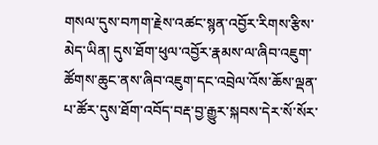གསལ་དུས་བཀག་རྗེས་འཚང་སྙན་འབྱོར་རིགས་རྩིས་མེད་ཡིན། དུས་ཐོག་ཕུལ་འབྱོར་རྣམས་ལ་ཞིབ་འཇུག་ཚོགས་ཆུང་ནས་ཞིབ་འཇུག་དང་འབྲེལ་འོས་ཆོས་ལྡན་པ་ཚོར་དུས་ཐོག་འབོད་བརྡ་བྱ་རྒྱུར་སྐབས་དེར་སོ་སོར་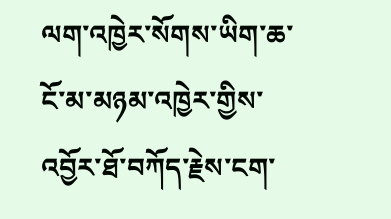ལག་འཁྱེར་སོགས་ཡིག་ཆ་ངོ་མ་མཉམ་འཁྱེར་གྱིས་འབྱོར་ཐོ་བཀོད་རྗེས་ངག་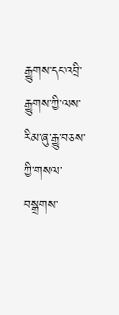རྒྱུགས་དང་འབྲི་རྒྱུགས་ཀྱི་ལས་རིམ་ཞུ་རྒྱུ་བཅས་ཀྱི་གསལ་བསྒྲགས་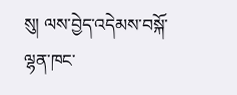སུ། ལས་བྱེད་འདེམས་བསྐོ་ལྷན་ཁང་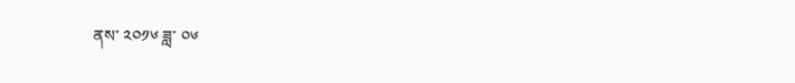ནས་ ༢༠༡༦ ཟླ་ ༠༦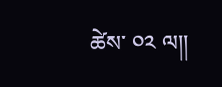ཚེས་ ༠༢ ལ།།